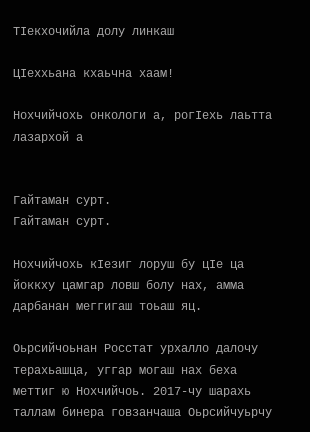ТIекхочийла долу линкаш

ЦIеххьана кхаьчна хаам!

Нохчийчохь онкологи а, рогIехь лаьтта лазархой а


Гайтаман сурт.
Гайтаман сурт.

Нохчийчохь кIезиг лоруш бу цIе ца йоккху цамгар ловш болу нах, амма дарбанан меггигаш тоьаш яц.

Оьрсийчоьнан Росстат урхалло далочу терахьашца, уггар могаш нах беха меттиг ю Нохчийчоь. 2017-чу шарахь таллам бинера говзанчаша Оьрсийчуьрчу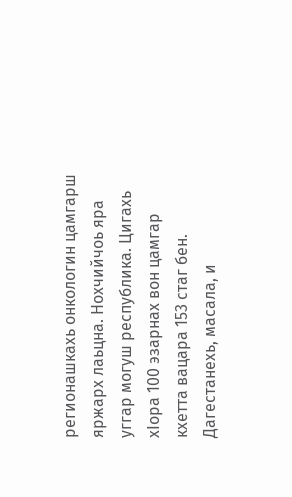регионашкахь онкологин цамгарш яржарх лаьцна. Нохчийчоь яра уггар могуш республика. Цигахь хIора 100 эзарнах вон цамгар кхетта вацара 153 стаг бен. Дагестанехь, масала, и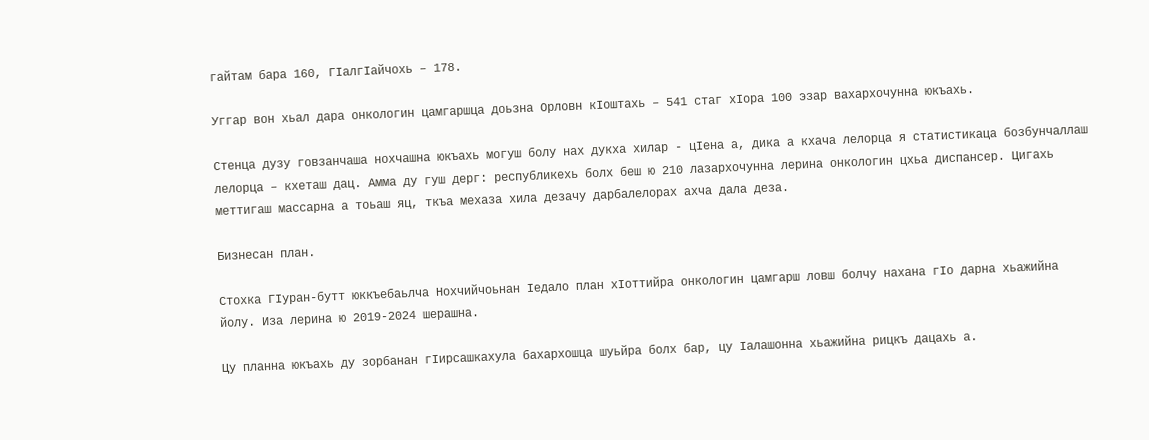гайтам бара 160, ГIалгIайчохь – 178.

Уггар вон хьал дара онкологин цамгаршца доьзна Орловн кIоштахь – 541 стаг хIора 100 эзар вахархочунна юкъахь.

Стенца дузу говзанчаша нохчашна юкъахь могуш болу нах дукха хилар - цIена а, дика а кхача лелорца я статистикаца бозбунчаллаш лелорца – кхеташ дац. Амма ду гуш дерг: республикехь болх беш ю 210 лазархочунна лерина онкологин цхьа диспансер. Цигахь меттигаш массарна а тоьаш яц, ткъа мехаза хила дезачу дарбалелорах ахча дала деза.

Бизнесан план.

Стохка ГIуран-бутт юккъебаьлча Нохчийчоьнан Iедало план хIоттийра онкологин цамгарш ловш болчу нахана гIо дарна хьажийна йолу. Иза лерина ю 2019-2024 шерашна.

Цу планна юкъахь ду зорбанан гIирсашкахула бахархошца шуьйра болх бар, цу Iалашонна хьажийна рицкъ дацахь а.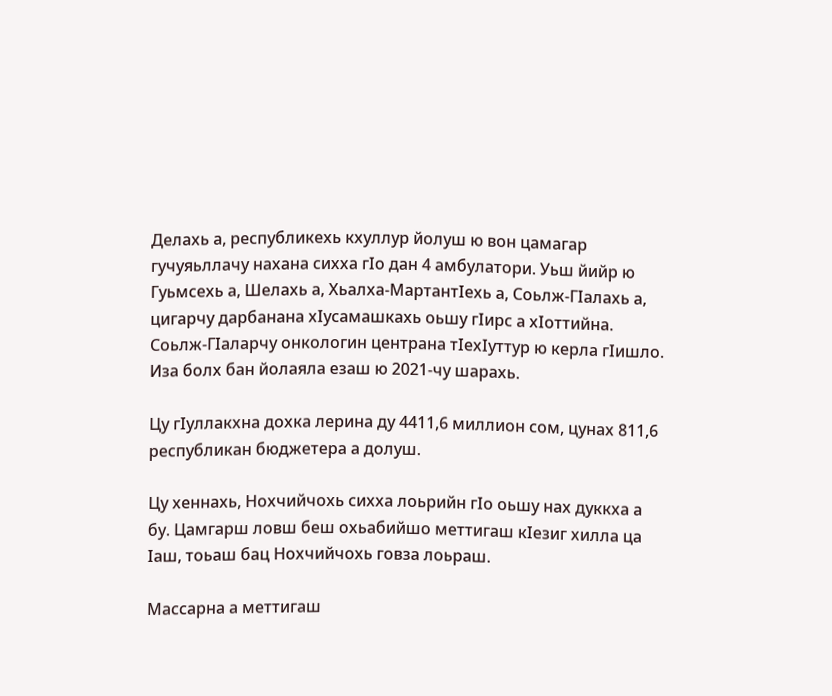Делахь а, республикехь кхуллур йолуш ю вон цамагар гучуяьллачу нахана сихха гIо дан 4 амбулатори. Уьш йийр ю Гуьмсехь а, Шелахь а, Хьалха-МартантIехь а, Соьлж-ГIалахь а, цигарчу дарбанана хIусамашкахь оьшу гIирс а хIоттийна. Соьлж-ГIаларчу онкологин центрана тIехIуттур ю керла гIишло. Иза болх бан йолаяла езаш ю 2021-чу шарахь.

Цу гIуллакхна дохка лерина ду 4411,6 миллион сом, цунах 811,6 республикан бюджетера а долуш.

Цу хеннахь, Нохчийчохь сихха лоьрийн гIо оьшу нах дуккха а бу. Цамгарш ловш беш охьабийшо меттигаш кIезиг хилла ца Iаш, тоьаш бац Нохчийчохь говза лоьраш.

Массарна а меттигаш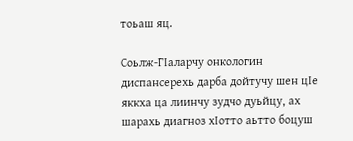тоьаш яц.

Соьлж-ГIаларчу онкологин диспансерехь дарба дойтучу шен цIе яккха ца лиинчу зудчо дуьйцу, ах шарахь диагноз хIотто аьтто боцуш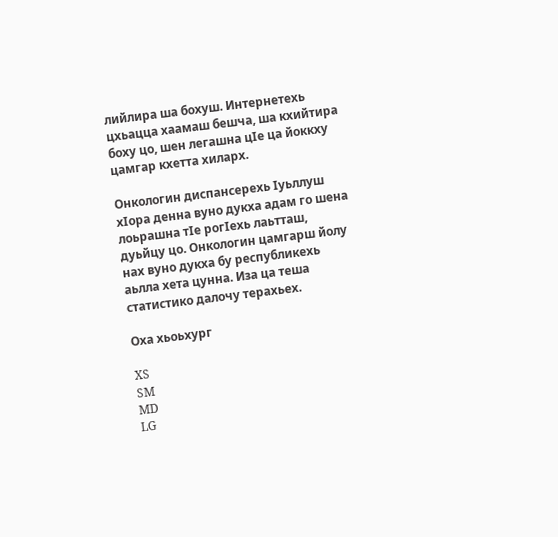лийлира ша бохуш. Интернетехь цхьацца хаамаш бешча, ша кхийтира боху цо, шен легашна цIе ца йоккху цамгар кхетта хиларх.

Онкологин диспансерехь Iуьллуш хIора денна вуно дукха адам го шена лоьрашна тIе рогIехь лаьтташ, дуьйцу цо. Онкологин цамгарш йолу нах вуно дукха бу республикехь аьлла хета цунна. Иза ца теша статистико далочу терахьех.

Оха хьоьхург

XS
SM
MD
LG